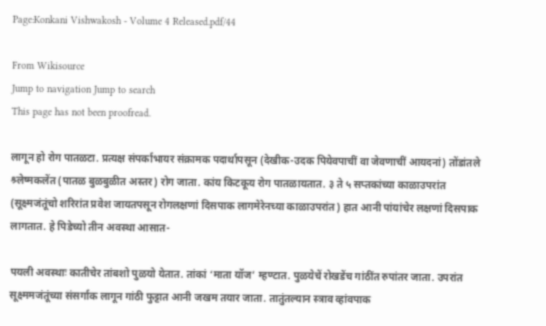Page:Konkani Vishwakosh - Volume 4 Released.pdf/44

From Wikisource
Jump to navigation Jump to search
This page has not been proofread.

लागून हो रोग पातळटा. प्रत्यक्ष संपर्काभायर संक्रामक पदार्थापसून (देखीक-उदक पियेवपाचीं वा जेवणाचीं आयदनां) तोंडांतले श्र्लेष्मकलेंत (पातळ बुळबुळीत अस्तर) रोग जाता. कांय किटकूय रोग पातळायतात. ३ ते ५ सप्तकांच्या काळाउपरांत (सूक्ष्मजंतूंचो शरिरांत प्रवेश जायतपसून रोगलक्षणां दिसपाक लागमेरेनच्या काळाउपरांत) हात आनी पांयांचेर लक्षणां दिसपाक लागतात. हे पिडेच्यो तीन अवस्था आसात-

पयली अवस्थाः कातीचेर तांबशो पुळयो येतात. तांकां ‘माता यॉज’ म्हण्टात. पुळयेचें रोखडेंच गांठींत रुपांतर जाता. उपरांत सूक्ष्ममजंतूंच्या संसर्गाक लागून गांठी फुट्टात आनी जखम तयार जाता. तातुंतल्यान स्त्राव व्हांवपाक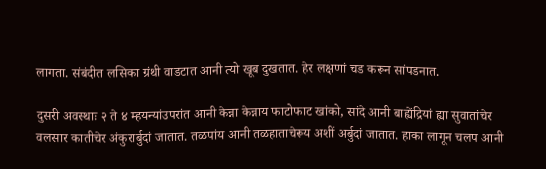लागता. संबंदीत लसिका ग्रंथी वाडटात आनी त्यो खूब दुखतात. हेर लक्षणां चड करून सांपडनात.

दुसरी अवस्थाः २ ते ४ म्हयन्यांउपरांत आनी केन्ना केन्नाय फाटोफाट खांको, सांदे आनी बाह्येंद्रियां ह्या सुवातांचेर वलसार कातीचेर अंकुरार्बुदां जातात. तळपांय आनी तळहाताचेरूय अशीं अर्बुदां जातात. हाका लागून चलप आनी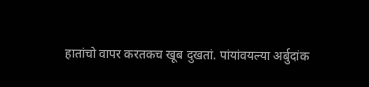हातांचो वापर करतकच खूब दुखतां. पांयांवयल्या अर्बुदांक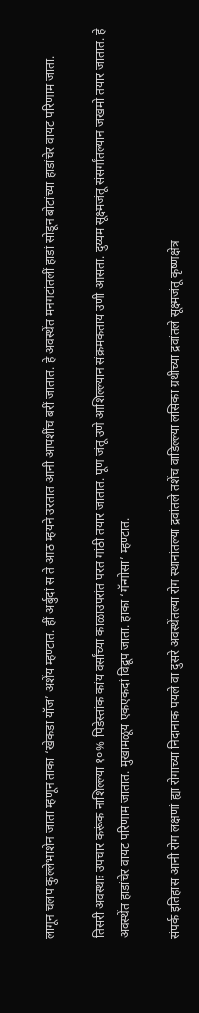लागून चलप कुल्लेभाशेन जाता म्हणून ताका ‘खेकडा यॉज’ अशेंय म्हण्टात. हीं अर्बुदां स ते आठ म्हयने उरतात आनी आपशींच बरीं जातात. हे अवस्थेंत मनगटांतलीं हाडां सोडून बोटांच्या हाडांचेर वायट परिणाम जाता.

तिसरी अवस्थाः उपचार करूंक नाशिल्ल्या १०% पिडेस्तांक कांय वर्सांच्या काळाउपरांत परत गांठी तयार जातात. पूण जंतू उणे आशिल्ल्यान संक्रमकताय उणी आसता. दुय्यम सूक्ष्मजंतू संसर्गांतल्यान जखमो तयार जातात. हे अवस्थेंत हाडांचेर वायट परिणाम जातात. मुखामळूय एकएकदां विद्रूप जाता. हाका ‘गॅन्गोसा’ म्हण्टात.

संपर्क इतिहास आनी रोग लक्षणां ह्या रोगाच्या निदानाक पयले वा दुसरे अवस्थेंतल्या रोग स्थानांतल्या द्रवांतले तशेंच वाडिल्ल्या लसिका ग्रथीच्या द्रवांतले सूक्ष्मजंतू कृष्णक्षेत्र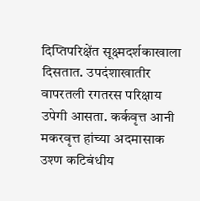दिप्तिपरिक्षेंत सूक्ष्मदर्शकाखाला दिसतात. उपदंशाखातीर वापरतली रगतरस परिक्षाय उपेगी आसता. कर्कवृत्त आनी मकरवृत्त हांच्या अदमासाक उश्ण कटिबंधीय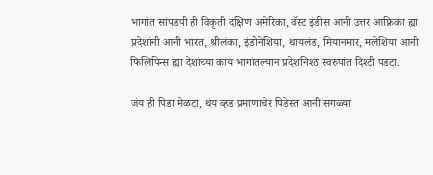भागांत सांपडपी ही विकृती दक्षिण अमेरिका, वॅस्ट इंडीस आनी उत्तर आफ्रिका ह्या प्रदेशांनी आनी भारत, श्रीलंका, इंडोनेशिया, थायलंड, मियानमार, मलेशिया आनी फिलिपिन्स ह्या देशांच्या कांय भागांतल्यान प्रदेशनिश्ठ स्वरुपांत दिश्टी पडटा.

जंय ही पिडा मेळटा, थंय व्हड प्रमाणाचेर पिडेस्त आनी सगळ्या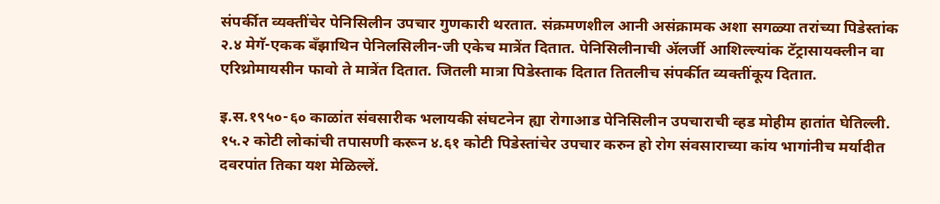संपर्कीत व्यक्तींचेर पेनिसिलीन उपचार गुणकारी थरतात. संक्रमणशील आनी असंक्रामक अशा सगळ्या तरांच्या पिडेस्तांक २.४ मेगॅ-एकक बँझाथिन पेनिलसिलीन-जी एकेच मात्रेंत दितात. पेनिसिलीनाची ॲलर्जी आशिल्ल्यांक टॅट्रासायक्लीन वा एरिथ्रोमायसीन फावो ते मात्रेंत दितात. जितली मात्रा पिडेस्ताक दितात तितलीच संपर्कीत व्यक्तींकूय दितात.

इ.स.१९५०-६० काळांत संवसारीक भलायकी संघटनेन ह्या रोगाआड पेनिसिलीन उपचाराची व्हड मोहीम हातांत घेतिल्ली. १५.२ कोटी लोकांची तपासणी करून ४.६१ कोटी पिडेस्तांचेर उपचार करुन हो रोग संवसाराच्या कांय भागांनीच मर्यादीत दवरपांत तिका यश मेळिल्लें.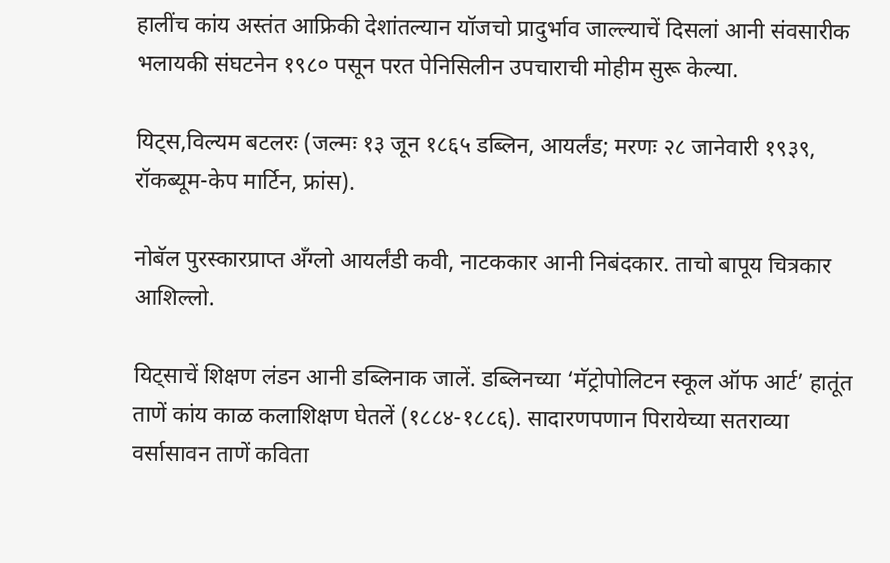हालींच कांय अस्तंत आफ्रिकी देशांतल्यान यॉजचो प्रादुर्भाव जाल्ल्याचें दिसलां आनी संवसारीक भलायकी संघटनेन १९८० पसून परत पेनिसिलीन उपचाराची मोहीम सुरू केल्या.

यिट्स,विल्यम बटलरः (जल्मः १३ जून १८६५ डब्लिन, आयर्लंड; मरणः २८ जानेवारी १९३९, रॉकब्यूम-केप मार्टिन, फ्रांस).

नोबॅल पुरस्कारप्राप्त अँग्लो आयर्लंडी कवी, नाटककार आनी निबंदकार. ताचो बापूय चित्रकार आशिल्लो.

यिट्साचें शिक्षण लंडन आनी डब्लिनाक जालें. डब्लिनच्या ‘मॅट्रोपोलिटन स्कूल ऑफ आर्ट’ हातूंत ताणें कांय काळ कलाशिक्षण घेतलें (१८८४-१८८६). सादारणपणान पिरायेच्या सतराव्या वर्सासावन ताणें कविता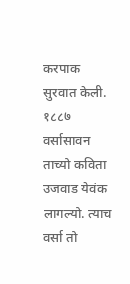करपाक सुरवात केली. १८८७ वर्सासावन ताच्यो कविता उजवाड येवंक लागल्यो. त्याच वर्सा तो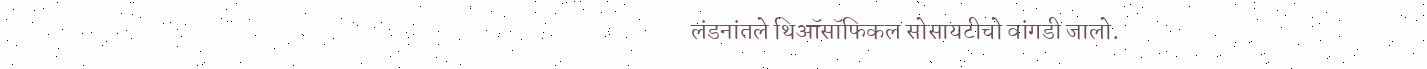लंडनांतले थिऑसॉफिकल सोसायटीचो वांगडी जालो.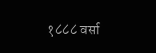१८८८ वर्सा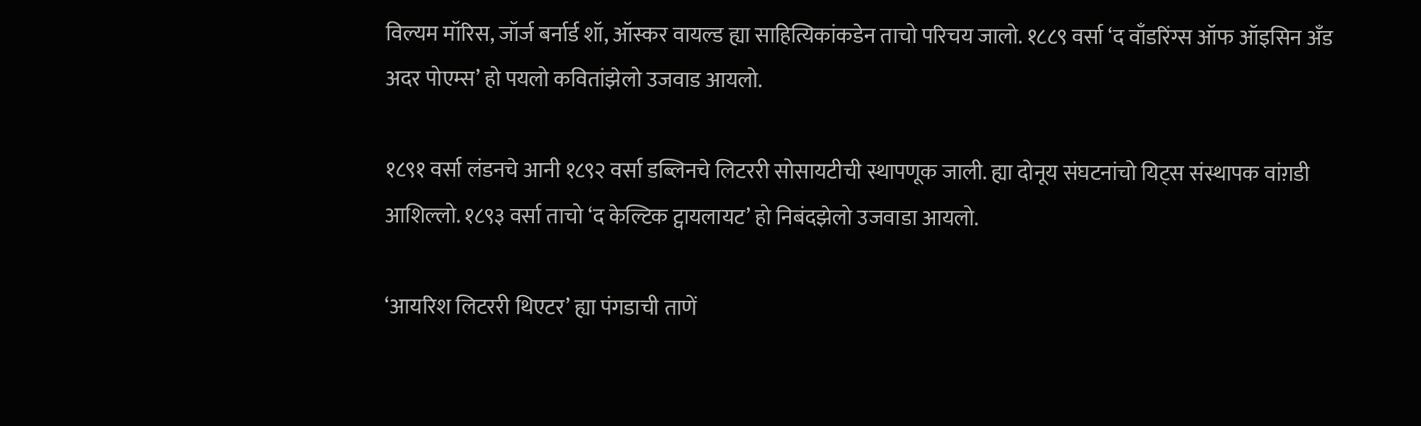विल्यम मॉरिस, जॉर्ज बर्नार्ड शॉ, ऑस्कर वायल्ड ह्या साहित्यिकांकडेन ताचो परिचय जालो. १८८९ वर्सा ‘द वाँडरिंग्स ऑफ ऑइसिन अँड अदर पोएम्स’ हो पयलो कवितांझेलो उजवाड आयलो.

१८९१ वर्सा लंडनचे आनी १८९२ वर्सा डब्लिनचे लिटररी सोसायटीची स्थापणूक जाली. ह्या दोनूय संघटनांचो यिट्स संस्थापक वांग़डी आशिल्लो. १८९३ वर्सा ताचो ‘द केल्टिक ट्वायलायट’ हो निबंदझेलो उजवाडा आयलो.

‘आयरिश लिटररी थिएटर’ ह्या पंगडाची ताणें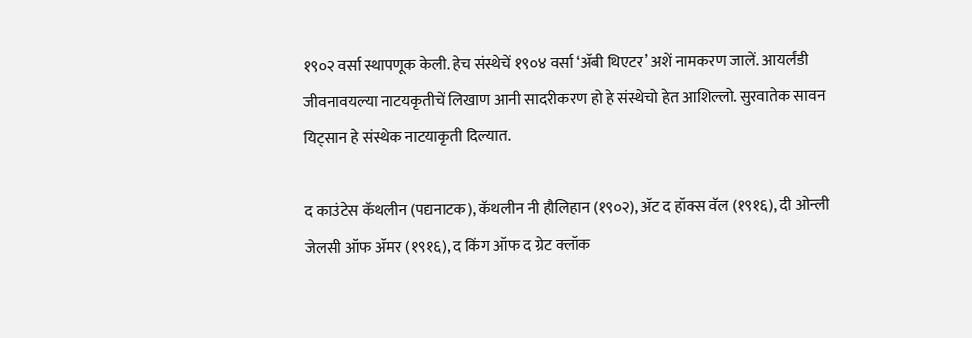१९०२ वर्सा स्थापणूक केली. हेच संस्थेचें १९०४ वर्सा ‘ॲबी थिएटर’ अशें नामकरण जालें. आयर्लंडी जीवनावयल्या नाटयकृतीचें लिखाण आनी सादरीकरण हो हे संस्थेचो हेत आशिल्लो. सुरवातेक सावन यिट्सान हे संस्थेक नाटयाकृती दिल्यात.

द काउंटेस कॅथलीन (पद्यनाटक), कॅथलीन नी हौलिहान (१९०२), ॲट द हॉक्स वॅल (१९१६), दी ओन्ली जेलसी ऑफ ॲमर (१९१६), द किंग ऑफ द ग्रेट क्लॉक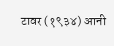टावर (१९३४) आनी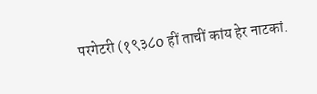परगेटरी (१९३८0 हीं ताचीं कांय हेर नाटकां.